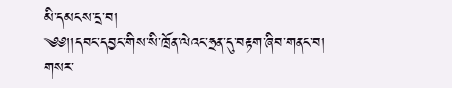མི་དམངས་དྲ་བ།
༄༅།།དབང་དབྱང་གིས་སི་ཁྲོན་ལེའང་ཧྲན་དུ་བརྟག་ཞིབ་གནང་བ།
གསར་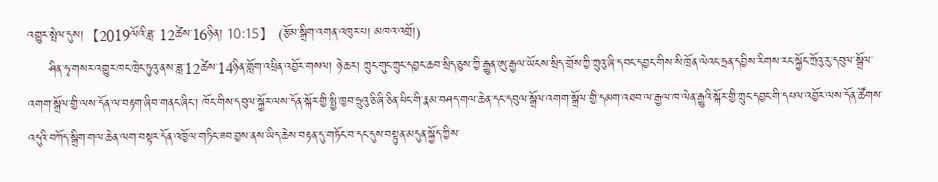འགྱུར་སྤེལ་དུས།  【2019ལོའི་ཟླ་ 12ཚེས་16ཉིན། 10:15】   (རྩོམ་སྒྲིག་འགན་འཁུར་པ། མཁའ་འགྲོ།)
     ཤིན་ཧྭ་གསར་འགྱུར་ཁང་ཁྲེང་ཏུའུ་ནས་ཟླ་12ཚེས་14ཉིན་གློག་འཕྲིན་འབྱོར་གསལ། ཉེ་ཆར། ཀྲུང་གུང་ཀྲུང་དབྱང་ཆབ་སྲིད་ཅུས་ཀྱི་རྒྱུན་ཨུ་རྒྱལ་ཡོངས་སྲིད་གྲོས་ཀྱི་ཀྲུའུ་ཞི་དབང་དབྱང་གིས་སི་ཁྲོན་ལེའང་ཧྲན་དབྱིས་རིགས་རང་སྐྱོང་ཀྲོའུ་རུ་དབུལ་སྒྲོལ་འགག་སྒྲོལ་གྱི་ལས་དོན་ལ་བརྟག་ཞིབ་གནང་ཞིང་། ཁོང་གིས་དབུལ་སྐྱོར་ལས་དོན་སྐོར་གྱི་སྤྱི་ཁྱབ་ཧྲུའུ་ཅི་ཞི་ཅིན་ཕིང་གི་རྣམ་བཤད་གལ་ཆེན་དང་དབུལ་སྒྲོལ་འགག་སྒྲོལ་གྱི་དམག་འཐབ་ལ་རྒྱལ་ཁ་ལེན་རྒྱུའི་སྐོར་གྱི་ཀྲུང་དབྱང་གི་དཔལ་འབྱོར་ལས་དོན་ཚོགས་འདུའི་བཀོད་སྒྲིག་གལ་ཆེན་ལག་བསྟར་དོན་འཁྱོལ་གཏིང་ཟབ་བྱས་ནས་ཡིད་ཆེས་བརྟན་དུ་གཏོང་བ་དང་དུས་བསྟུན་མདུན་སྐྱོད་ཀྱིས་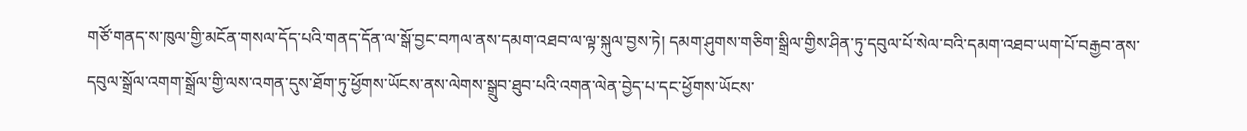གཙོ་གནད་ས་ཁུལ་གྱི་མངོན་གསལ་དོད་པའི་གནད་དོན་ལ་སྒོ་བྱང་བཀལ་ནས་དམག་འཐབ་ལ་ལྟ་སྐུལ་བྱས་ཏེ། དམག་ཤུགས་གཅིག་སྒྲིལ་གྱིས་ཤིན་ཏུ་དབུལ་པོ་སེལ་བའི་དམག་འཐབ་ཡག་པོ་བརྒྱབ་ནས་དབུལ་སྒྲོལ་འགག་སྒྲོལ་གྱི་ལས་འགན་དུས་ཐོག་ཏུ་ཕྱོགས་ཡོངས་ནས་ལེགས་སྒྲུབ་ཐུབ་པའི་འགན་ལེན་བྱེད་པ་དང་ཕྱོགས་ཡོངས་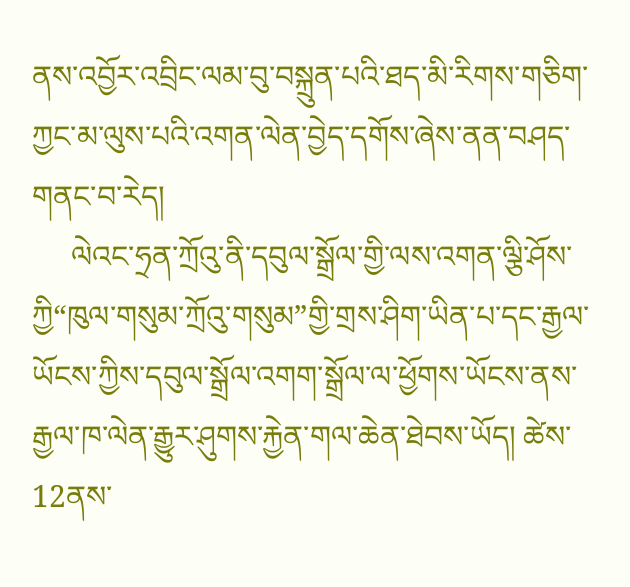ནས་འབྱོར་འབྲིང་ལམ་བུ་བསྐྲུན་པའི་ཐད་མི་རིགས་གཅིག་ཀྱང་མ་ལུས་པའི་འགན་ལེན་བྱེད་དགོས་ཞེས་ནན་བཤད་གནང་བ་རེད།
     ལེའང་ཧྲན་ཀྲོའུ་ནི་དབུལ་སྒྲོལ་གྱི་ལས་འགན་ལྕི་ཤོས་ཀྱི“ཁུལ་གསུམ་ཀྲོའུ་གསུམ”གྱི་གྲས་ཤིག་ཡིན་པ་དང་རྒྱལ་ཡོངས་ཀྱིས་དབུལ་སྒྲོལ་འགག་སྒྲོལ་ལ་ཕྱོགས་ཡོངས་ནས་རྒྱལ་ཁ་ལེན་རྒྱུར་ཤུགས་རྐྱེན་གལ་ཆེན་ཐེབས་ཡོད། ཚེས་12ནས་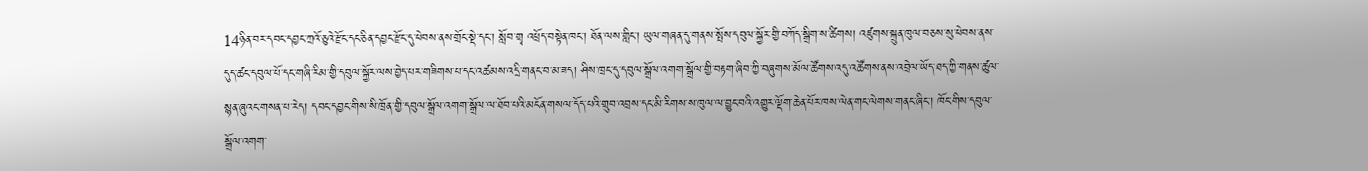14ཉིན་བར་དབང་དབྱང་ཀྲའོ་ཅུའེ་རྫོང་དང་ཅིན་དབྱང་རྫོང་དུ་ཕེབས་ནས་གྲོང་སྡེ་དང་། སློབ་གྲྭ འཕྲོད་བསྟེན་ཁང་། ཐོན་ལས་གླིང་། ཡུལ་གཞན་དུ་གནས་སྤོས་དབུལ་སྐྱོར་གྱི་བཀོད་སྒྲིག་ས་ཚིགས། འཛུགས་སྐྲུན་ཁུལ་བཅས་སུ་ཕེབས་ནས་དུད་ཚང་དབུལ་པོ་དང་གཞི་རིམ་གྱི་དབུལ་སྐྱོར་ལས་བྱེད་པར་གཟིགས་པ་དང་འཚམས་འདྲི་གནང་བ་མ་ཟད། ཤིས་ཁྲང་དུ་དབུལ་སྒྲོལ་འགག་སྒྲོལ་གྱི་བརྟག་ཞིབ་ཀྱི་བཞུགས་མོལ་ཚོགས་འདུ་འཚོགས་ནས་འབྲེལ་ཡོད་ཐད་ཀྱི་གནས་ཚུལ་སྙན་ཞུའང་གསན་པ་རེད། དབང་དབྱང་གིས་སི་ཁྲོན་གྱི་དབུལ་སྒྲོལ་འགག་སྒྲོལ་ལ་ཐོབ་པའི་མངོན་གསལ་དོད་པའི་གྲུབ་འབྲས་དང་མི་རིགས་ས་ཁུལ་ལ་བྱུང་བའི་འགྱུར་ལྡོག་ཆེན་པོར་ཁས་ལེན་གང་ལེགས་གནང་ཞིང་། ཁོང་གིས་དབུལ་སྒྲོལ་འགག་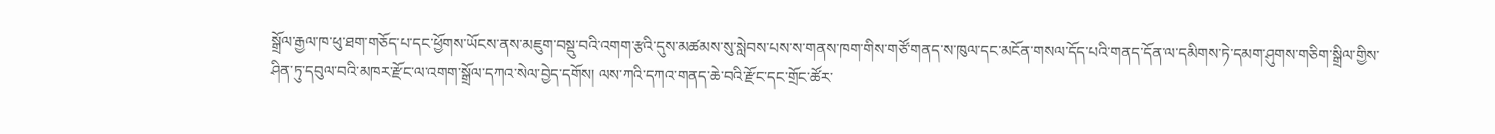སྒྲོལ་རྒྱལ་ཁ་ཕུ་ཐག་གཅོད་པ་དང་ཕྱོགས་ཡོངས་ནས་མཇུག་བསྡུ་བའི་འགག་རྩའི་དུས་མཚམས་སུ་སླེབས་པས་ས་གནས་ཁག་གིས་གཙོ་གནད་ས་ཁུལ་དང་མངོན་གསལ་དོད་པའི་གནད་དོན་ལ་དམིགས་ཏེ་དམག་ཤུགས་གཅིག་སྒྲིལ་གྱིས་ཤིན་ཏུ་དབུལ་བའི་མཁར་རྫོང་ལ་འགག་སྒྲོལ་དཀའ་སེལ་བྱེད་དགོས། ལས་ཀའི་དཀའ་གནད་ཆེ་བའི་རྫོང་དང་གྲོང་ཚོར་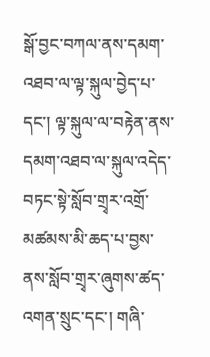སྒོ་བྱང་བཀལ་ནས་དམག་འཐབ་ལ་ལྟ་སྐུལ་བྱེད་པ་དང་། ལྟ་སྐུལ་ལ་བརྟེན་ནས་དམག་འཐབ་ལ་སྐུལ་འདེད་བཏང་སྟེ་སློབ་གྲྭར་འགྲོ་མཚམས་མི་ཆད་པ་བྱས་ནས་སློབ་གྲྭར་ཞུགས་ཚད་འགན་སྲུང་དང་། གཞི་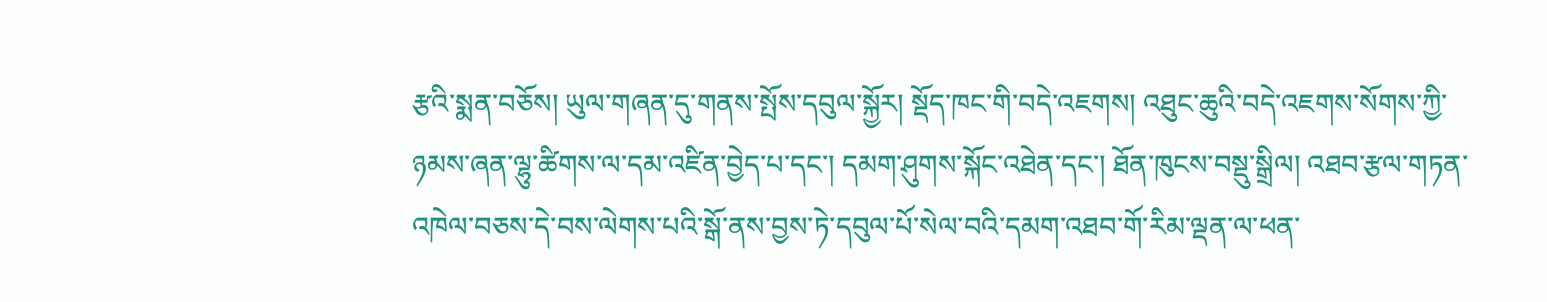རྩའི་སྨན་བཅོས། ཡུལ་གཞན་དུ་གནས་སྤོས་དབུལ་སྐྱོར། སྡོད་ཁང་གི་བདེ་འཇགས། འཐུང་ཆུའི་བདེ་འཇགས་སོགས་ཀྱི་ཉམས་ཞན་ལྷུ་ཚིགས་ལ་དམ་འཛིན་བྱེད་པ་དང་། དམག་ཤུགས་སྐོང་འཐེན་དང་། ཐོན་ཁུངས་བསྡུ་སྒྲིལ། འཐབ་རྩལ་གཏན་འཁེལ་བཅས་དེ་བས་ལེགས་པའི་སྒོ་ནས་བྱས་ཏེ་དབུལ་པོ་སེལ་བའི་དམག་འཐབ་གོ་རིམ་ལྡན་ལ་ཕན་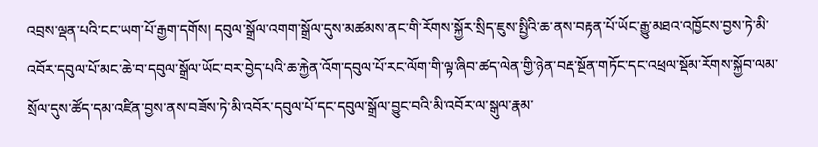འབྲས་ལྡན་པའི་ངང་ཡག་པོ་རྒྱག་དགོས། དབུལ་སྒྲོལ་འགག་སྒྲོལ་དུས་མཚམས་ནང་གི་རོགས་སྐྱོར་སྲིད་ཇུས་སྤྱིའི་ཆ་ནས་བརྟན་པོ་ཡོང་རྒྱུ་མཐའ་འཁྱོངས་བྱས་ཏེ་མི་འབོར་དབུལ་པོ་མང་ཆེ་བ་དབུལ་སྒྲོལ་ཡོང་བར་བྱེད་པའི་ཆ་རྐྱེན་འོག་དབུལ་པོ་རང་ལོག་གི་ལྟ་ཞིབ་ཚད་ལེན་གྱི་ཉེན་བརྡ་སྔོན་གཏོང་དང་འཕྲལ་སྡོམ་རོགས་སྐྱོབ་ལམ་སྲོལ་དུས་ཚོད་དམ་འཛིན་བྱས་ནས་བཟོས་ཏེ་མི་འབོར་དབུལ་པོ་དང་དབུལ་སྒྲོལ་བྱུང་བའི་མི་འབོར་ལ་སྒུལ་རྣམ་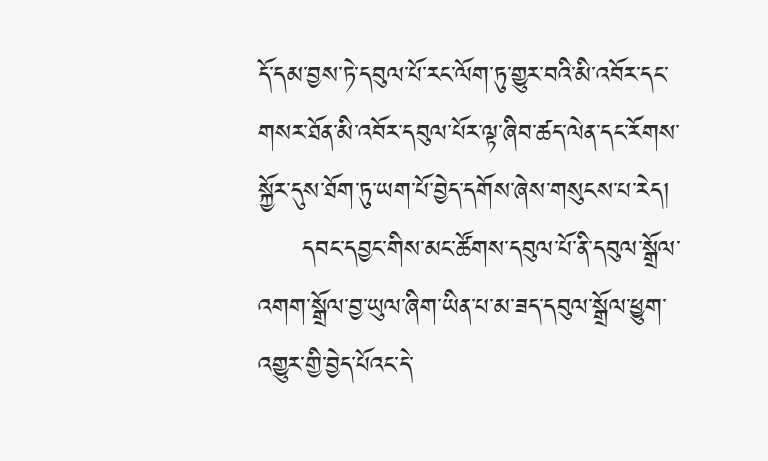དོ་དམ་བྱས་ཏེ་དབུལ་པོ་རང་ལོག་ཏུ་གྱུར་བའི་མི་འབོར་དང་གསར་ཐོན་མི་འབོར་དབུལ་པོར་ལྟ་ཞིབ་ཚད་ལེན་དང་རོགས་སྐྱོར་དུས་ཐོག་ཏུ་ཡག་པོ་བྱེད་དགོས་ཞེས་གསུངས་པ་རེད།
     དབང་དབྱང་གིས་མང་ཚོགས་དབུལ་པོ་ནི་དབུལ་སྒྲོལ་འགག་སྒྲོལ་བྱ་ཡུལ་ཞིག་ཡིན་པ་མ་ཟད་དབུལ་སྒྲོལ་ཕྱུག་འགྱུར་གྱི་བྱེད་པོའང་དེ་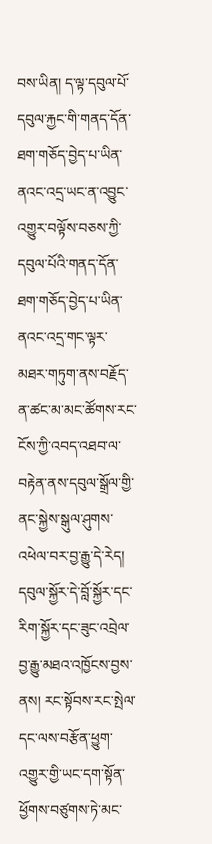བས་ཡིན། ད་ལྟ་དབུལ་པོ་དབུལ་རྐྱང་གི་གནད་དོན་ཐག་གཅོད་བྱེད་པ་ཡིན་ནའང་འདྲ་ཡང་ན་འབྱུང་འགྱུར་བལྟོས་བཅས་ཀྱི་དབུལ་པོའི་གནད་དོན་ཐག་གཅོད་བྱེད་པ་ཡིན་ནའང་འདྲ་གང་ལྟར་མཐར་གཏུག་ནས་བརྗོད་ན་ཚང་མ་མང་ཚོགས་རང་ངོས་ཀྱི་འབད་འཐབ་ལ་བརྟེན་ནས་དབུལ་སྒྲོལ་གྱི་ནང་སྐྱེས་སྒུལ་ཤུགས་འཕེལ་བར་བྱ་རྒྱུ་དེ་རེད། དབུལ་སྐྱོར་དེ་བློ་སྐྱོར་དང་རིག་སྐྱོར་དང་ཟུང་འབྲེལ་བྱ་རྒྱུ་མཐའ་འཁྱོངས་བྱས་ནས། རང་སྟོབས་རང་སྤེལ་དང་ལས་བརྩོན་ཕྱུག་འགྱུར་གྱི་ཡང་དག་སྟོན་ཕྱོགས་བཙུགས་ཏེ་མང་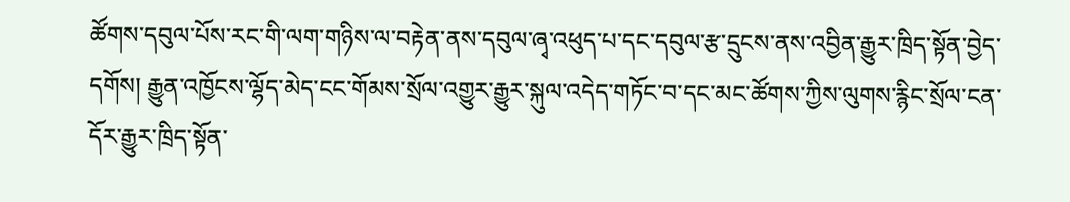ཚོགས་དབུལ་པོས་རང་གི་ལག་གཉིས་ལ་བརྟེན་ནས་དབུལ་ཞྭ་འཕུད་པ་དང་དབུལ་རྩ་དྲུངས་ནས་འབྱིན་རྒྱུར་ཁྲིད་སྟོན་བྱེད་དགོས། རྒྱུན་འཁྱོངས་ལྷོད་མེད་ངང་གོམས་སྲོལ་འགྱུར་རྒྱུར་སྐུལ་འདེད་གཏོང་བ་དང་མང་ཚོགས་ཀྱིས་ལུགས་རྙིང་སྲོལ་ངན་དོར་རྒྱུར་ཁྲིད་སྟོན་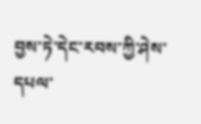བྱས་ཏེ་དེང་རབས་ཀྱི་ཤེས་དཔལ་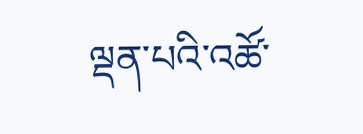ལྡན་པའི་འཚོ་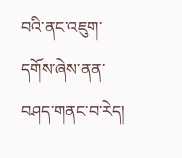བའི་ནང་འཇུག་དགོས་ཞེས་ནན་བཤད་གནང་བ་རེད།